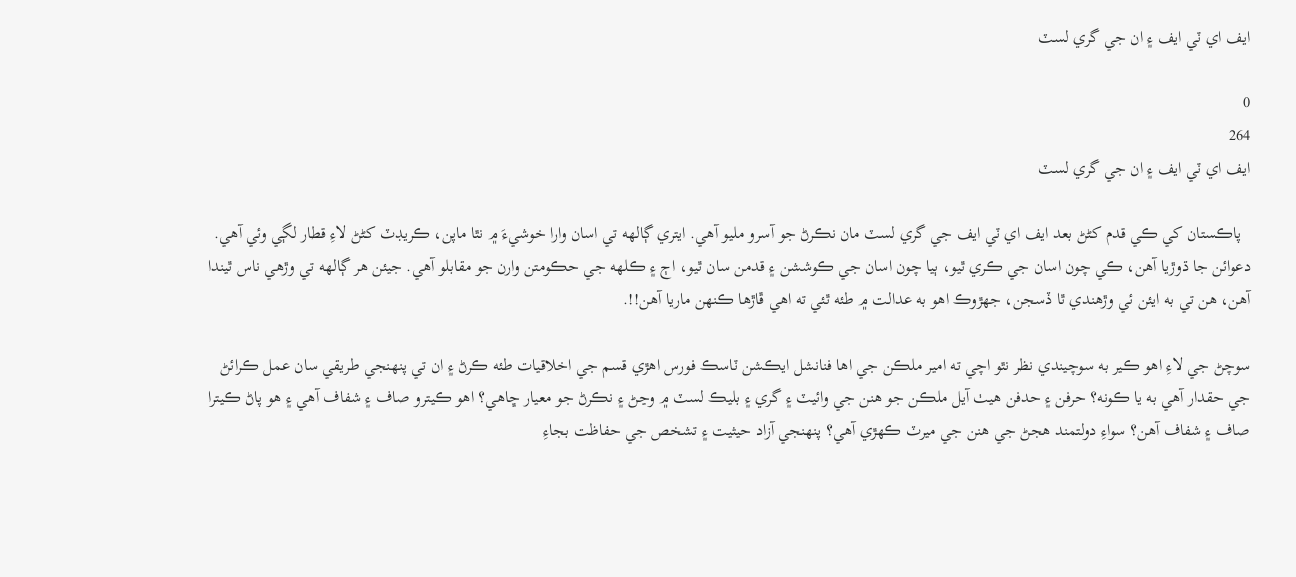ايف اي ٽي ايف ۽ ان جي گري لسٽ

0
264
ايف اي ٽي ايف ۽ ان جي گري لسٽ

  پاڪستان کي ڪي قدم کڻڻ بعد ايف اي ٽي ايف جي گري لسٽ مان نڪرڻ جو آسرو مليو آهي. ايتري ڳالهه تي اسان وارا خوشيءَ ۾ نٿا ماپن، ڪريڊٽ کڻڻ لاءِ قطار لڳي وئي آهي. دعوائن جا ڌوڙيا آهن، ڪي چون اسان جي ڪري ٿيو، ٻيا چون اسان جي ڪوششن ۽ قدمن سان ٿيو، اڄ ۽ ڪلهه جي حڪومتن وارن جو مقابلو آهي. جيئن هر ڳالهه تي وڙهي ناس ٿيندا آهن، هن تي به ايئن ئي وڙهندي ٿا ڏسجن، جهڙوڪ اهو به عدالت ۾ طئه ٿئي ته اهي ڦاڙها ڪنهن ماريا آهن!!.

سوچڻ جي لاءِ اهو ڪير به سوچيندي نظر نٿو اچي ته امير ملڪن جي اها فنانشل ايڪشن ٽاسڪ فورس اهڙي قسم جي اخلاقيات طئه ڪرڻ ۽ ان تي پنهنجي طريقي سان عمل ڪرائڻ جي حقدار آهي به يا ڪونه؟ حرفن ۽ حدفن هيٺ آيل ملڪن جو هنن جي وائيٽ ۽ گري ۽ بليڪ لسٽ ۾ وڃڻ ۽ نڪرڻ جو معيار ڇاهي؟ اهو ڪيترو صاف ۽ شفاف آهي ۽ هو پاڻ ڪيترا صاف ۽ شفاف آهن؟ سواءِ دولتمند هجڻ جي هنن جي ميرٽ ڪهڙي آهي؟ پنهنجي آزاد حيثيت ۽ تشخص جي حفاظت بجاءِ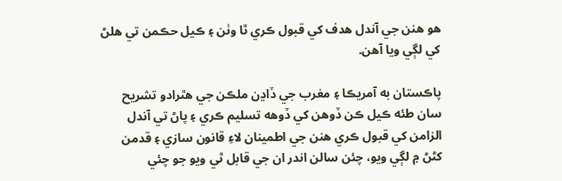هو هنن جي آندل هدف کي قبول ڪري ٿا وٺن ۽ ڪيل حڪمن تي هلڻ کي لڳي ويا آهن.

پاڪستان به آمريڪا ۽ مغرب جي ڏاڍن ملڪن جي هٿرادو تشريح سان طئه ڪيل ڪن ڏوهن کي ڏوهه تسليم ڪري ۽ پاڻ تي آندل الزامن کي قبول ڪري هنن جي اطمينان لاءِ قانون سازي ۽ قدمن کڻڻ ۾ لڳي ويو، چئن سالن اندر ان جي قابل ٿي ويو جو چئي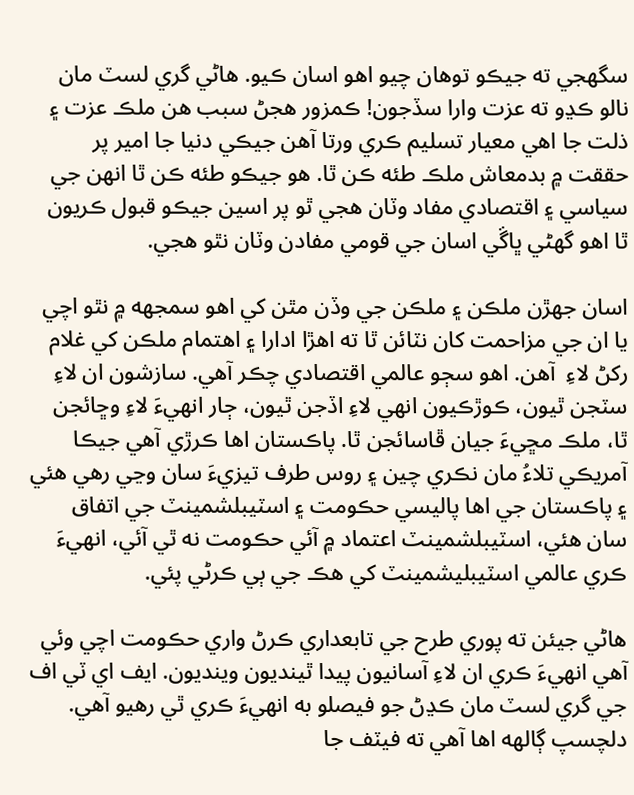سگهجي ته جيڪو توهان چيو اهو اسان ڪيو. هاڻي گري لسٽ مان نالو ڪڍو ته عزت وارا سڏجون! ڪمزور هجڻ سبب هن ملڪ عزت ۽ ذلت جا اهي معيار تسليم ڪري ورتا آهن جيڪي دنيا جا امير پر حققت ۾ بدمعاش ملڪ طئه ڪن ٿا. هو جيڪو طئه ڪن ٿا انهن جي سياسي ۽ اقتصادي مفاد وٽان هجي ٿو پر اسين جيڪو قبول ڪريون ٿا اهو گهڻي ڀاڱي اسان جي قومي مفادن وٽان نٿو هجي.

اسان جهڙن ملڪن ۽ ملڪن جي وڏن مٿن کي اهو سمجهه ۾ نٿو اچي يا ان جي مزاحمت کان نٽائن ٿا ته اهڙا ادارا ۽ اهتمام ملڪن کي غلام رکڻ لاءِ  آهن. اهو سڄو عالمي اقتصادي چڪر آهي. سازشون ان لاءِ سٽجن ٿيون، ڪوڙڪيون انهي لاءِ اڏجن ٿيون، ڄار انهيءَ لاءِ وڇائجن ٿا، ملڪ مڇيءَ جيان ڦاسائجن ٿا. پاڪستان اها ڪرڙي آهي جيڪا آمريڪي تلاءُ مان نڪري چين ۽ روس طرف تيزيءَ سان وڃي رهي هئي ۽ پاڪستان جي اها پاليسي حڪومت ۽ اسٽيبلشمينٽ جي اتفاق سان هئي، اسٽيبلشمينٽ اعتماد ۾ آئي حڪومت نه ٿي آئي، انهيءَ ڪري عالمي اسٽيبليشمينٽ کي هڪ جي ٻي ڪرڻي پئي.

هاڻي جيئن ته پوري طرح جي تابعداري ڪرڻ واري حڪومت اچي وئي آهي انهيءَ ڪري ان لاءِ آسانيون پيدا ٿينديون وينديون. ايف اي ٽي اف جي گري لسٽ مان ڪڍڻ جو فيصلو به انهيءَ ڪري ٿي رهيو آهي. دلچسپ ڳالهه اها آهي ته فيٽف جا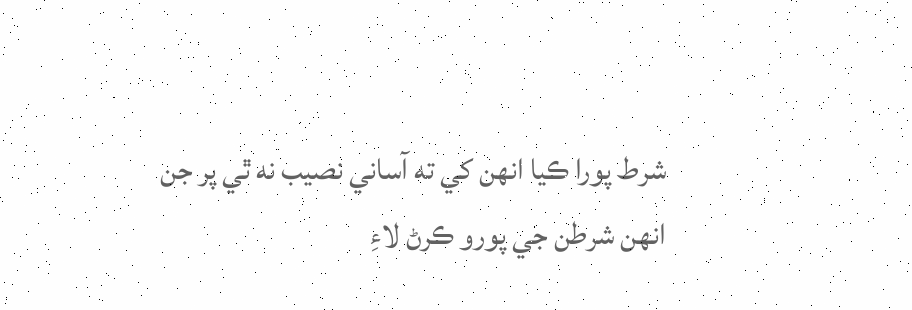شرط پورا ڪيا انهن کي ته آساني نصيب نه ٿي پر جن انهن شرطن جي پورو ڪرڻ لاءِ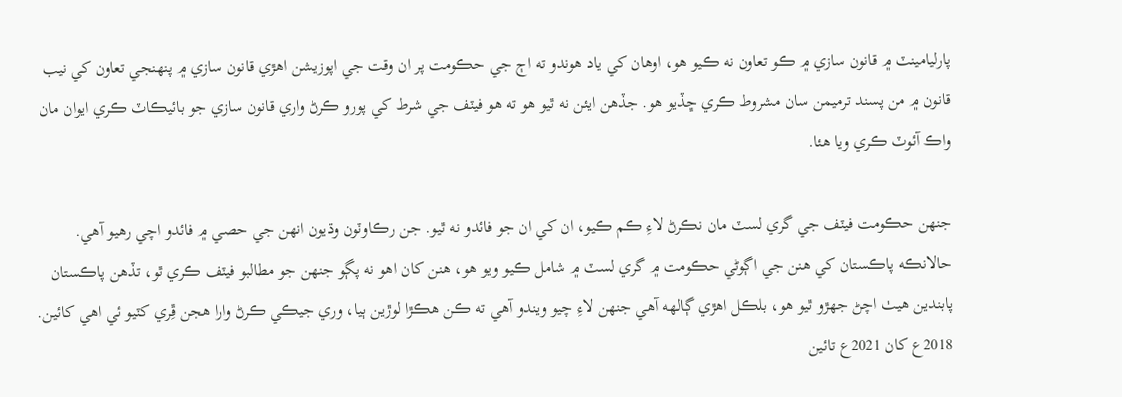پارليامينٽ ۾ قانون سازي ۾ ڪو تعاون نه ڪيو هو، اوهان کي ياد هوندو ته اڄ جي حڪومت پر ان وقت جي اپوزيشن اهڙي قانون سازي ۾ پنهنجي تعاون کي نيب قانون ۾ من پسند ترميمن سان مشروط ڪري ڇڏيو هو. جڏهن ايئن نه ٿيو هو ته هو فيٽف جي شرط کي پورو ڪرڻ واري قانون سازي جو بائيڪاٽ ڪري ايوان مان واڪ آئوٽ ڪري ويا هئا.

جنهن حڪومت فيٽف جي گري لسٽ مان نڪرڻ لاءِ ڪم ڪيو، ان کي ان جو فائدو نه ٿيو. جن رڪاوٽون وڌيون انهن جي حصي ۾ فائدو اچي رهيو آهي. حالانڪه پاڪستان کي هنن جي اڳوڻي حڪومت ۾ گري لسٽ ۾ شامل ڪيو ويو هو، هنن کان اهو نه پڳو جنهن جو مطالبو فيٽف ڪري ٿو، تڏهن پاڪستان پابندين هيٺ اچڻ جهڙو ٿيو هو، بلڪل اهڙي ڳالهه آهي جنهن لاءِ چيو ويندو آهي ته ڪن هڪڙا لوڙين ٻيا، وري جيڪي ڪرڻ وارا هجن ڦِري کٽيو ئي اهي کائين. 2018ع کان 2021ع تائين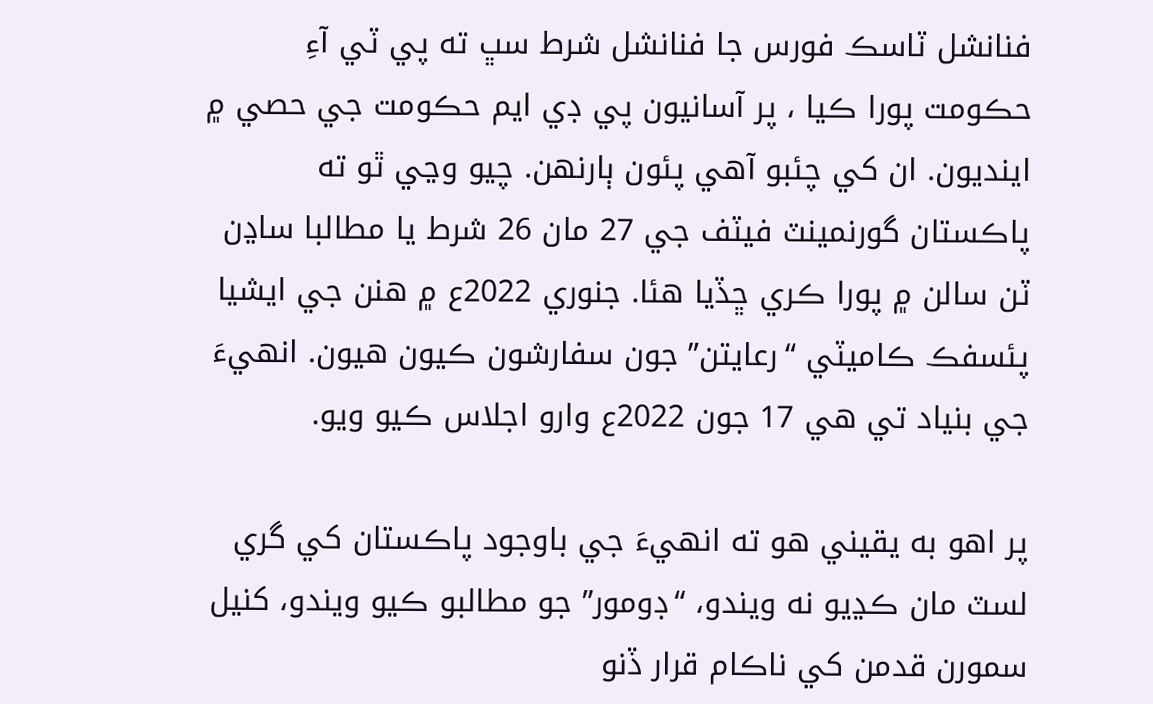فنانشل ٽاسڪ فورس جا فنانشل شرط سڀ ته پي ٽي آءِ حڪومت پورا ڪيا ، پر آسانيون پي ڊي ايم حڪومت جي حصي ۾ اينديون. ان کي چئبو آهي پئون ٻارنهن. چيو وڃي ٿو ته پاڪستان گورنمينٽ فيٽف جي 27 مان 26 شرط يا مطالبا ساڍن ٽن سالن ۾ پورا ڪري ڇڏيا هئا. جنوري 2022ع ۾ هنن جي ايشيا پئسفڪ ڪاميٽي “رعايتن” جون سفارشون ڪيون هيون. انهيءَ جي بنياد تي هي 17 جون 2022ع وارو اجلاس ڪيو ويو.

پر اهو به يقيني هو ته انهيءَ جي باوجود پاڪستان کي گري لسٽ مان ڪڍيو نه ويندو، “ڊومور” جو مطالبو ڪيو ويندو، کنيل سمورن قدمن کي ناڪام قرار ڏنو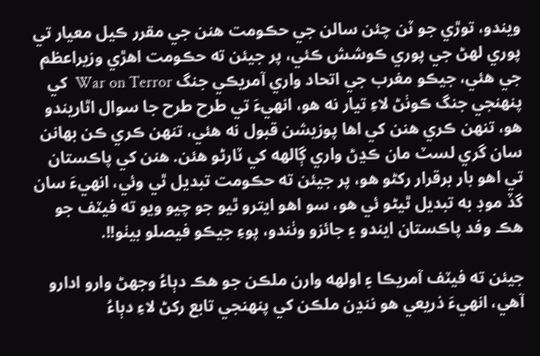ويندو، توڙي جو ٽن چئن سالن جي حڪومت هنن جي مقرر ڪيل معيار تي پوري لهڻ جي پوري ڪوشش ڪئي، پر جيئن ته حڪومت اهڙي وزيراعظم جي هئي، جيڪو مغرب جي اتحاد واري آمريڪي جنگ War on Terror  کي پنهنجي جنگ ڪوٺڻ لاءِ تيار نه هو، انهيءَ تي طرح طرح جا سوال اٿاريندو هو، تنهن ڪري هنن کي اها پوزيشن قبول نه هئي، تنهن ڪري ڪن بهانن سان گري لسٽ مان ڪڍڻ واري ڳالهه کي ٽارڻو هئن. هنن کي پاڪستان تي اهو بار برقرار رکڻو هو، پر جيئن ته حڪومت تبديل ٿي وئي، انهيءَ سان گڏ موڊ به تبديل ٿيڻو ئي هو، سو اهو ايترو ٿيو جو چيو ويو ته فيٽف جو هڪ وفد پاڪستان ايندو ۽ جائزو وٺندو، پوءِ جيڪو فيصلو بيٺو!!.

جيئن ته فيٽف آمريڪا ۽ اولهه وارن ملڪن جو هڪ دٻاءُ وجھڻ وارو ادارو آهي، انهيءَ ذريعي هو ننڍن ملڪن کي پنهنجي تابع رکڻ لاءِ دٻاءُ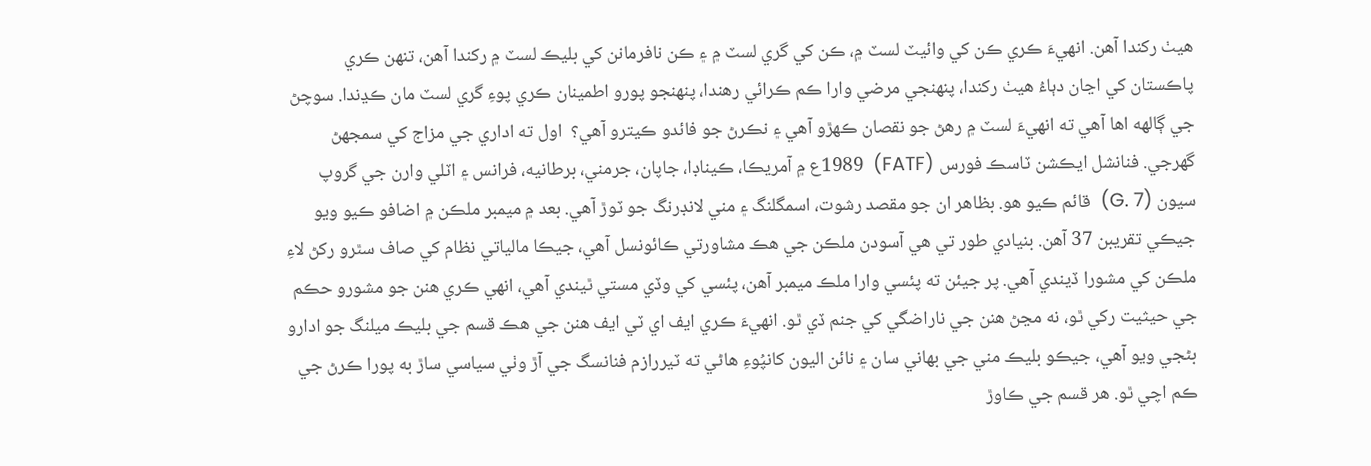هيٺ رکندا آهن. انهيءَ ڪري ڪن کي وائيٽ لسٽ ۾، ڪن کي گري لسٽ ۾ ۽ ڪن نافرمانن کي بليڪ لسٽ ۾ رکندا آهن، تنهن ڪري پاڪستان کي اڃان دٻاءُ هيٺ رکندا، پنهنجي مرضي وارا ڪم ڪرائي رهندا، پنهنجو پورو اطمينان ڪري پوءِ گري لسٽ مان ڪڍندا. سوچڻ جي ڳالهه اها آهي ته انهيءَ لسٽ ۾ رهڻ جو نقصان ڪهڙو آهي ۽ نڪرڻ جو فائدو ڪيترو آهي؟  اول ته اداري جي مزاج کي سمجهڻ گھرجي. فنانشل ايڪشن ٽاسڪ فورس (FATF)  1989ع ۾ آمريڪا، ڪيناڊا، جاپان، جرمني، برطانيه، فرانس ۽ اٽلي وارن جي گروپ سيون (G. 7)  قائم ڪيو هو. بظاهر ان جو مقصد رشوت، اسمگلنگ ۽ مني لانڊرنگ جو ٽوڙ آهي. بعد ۾ ميمبر ملڪن ۾ اضافو ڪيو ويو جيڪي تقريبن 37 آهن. بنيادي طور تي هي آسودن ملڪن جي هڪ مشاورتي ڪائونسل آهي، جيڪا مالياتي نظام کي صاف سٿرو رکڻ لاءِ ملڪن کي مشورا ڏيندي آهي. پر جيئن ته پئسي وارا ملڪ ميمبر آهن، پئسي کي وڏي مستي ٿيندي آهي، انهي ڪري هنن جو مشورو حڪم جي حيثيت رکي ٿو، نه مڃڻ هنن جي ناراضگي کي جنم ڏي ٿو. انهيءَ ڪري ايف اي ٽي ايف هنن جي هڪ قسم جي بليڪ ميلنگ جو ادارو بڻجي ويو آهي، جيڪو بليڪ مني جي بهاني سان ۽ نائن اليون کانپُوءِ هاڻي ته ٽيررازم فنانسگ جي آڙ وٺي سياسي ساڙ به پورا ڪرڻ جي ڪم اچي ٿو. هر قسم جي ڪاوڙ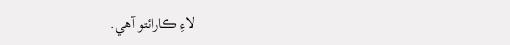لاءِ ڪارائتو آهي.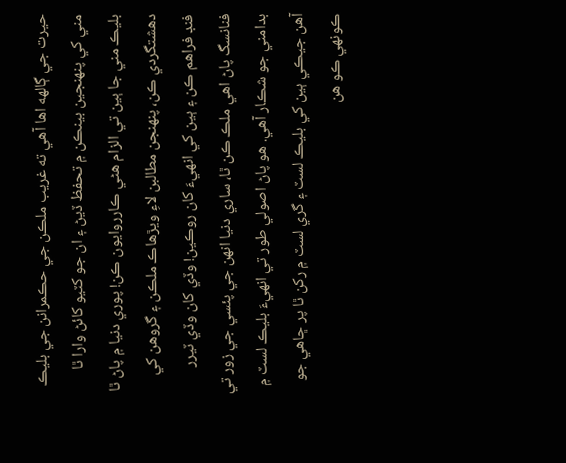حيرت جي ڳالهه اها آهي ته غريب ملڪن جي حڪمرانن جي بليڪ مني کي پنهنجين بينڪن ۾ تحفظ ڏيڻ ۽ ان جو کٽيو کائڻ وارا ٿا بليڪ مني جا ٻين تي الزام هڻي ڪارروايون ڪن! پوري دنيا ۾ پاڻ ٿا دهشتگردي ڪن، پنهنجن مطالبن لاءِ ويڙهاڪ ملڪن ۽ گروهن کي فنڊ فراهم ڪن ۽ ٻين کي انهيءَ کان روڪين! وڏي کان وڏي ٽيرر فنانسگ پاڻ اهي ملڪ ڪن ٿا، ساري دنيا انهن جي پئسي جي زور تي بدامني جو شڪار آهي. هو پاڻ اصولي طور تي انهيءَ بليڪ لسٽ ۾ آهن جيڪي ٻين کي بليڪ لسٽ ۽ گري لسٽ ۾ رکن ٿا پر ڇاهي جو ڪونهي ڪو هن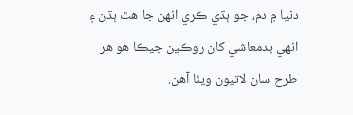دنيا ۾ دم، جو ٻڌي ڪري انهن جا هٿ ٻڌن ۽ انهي بدمعاشي کان روڪين جيڪا هو هر طرح سان لاتيون ويٺا آهن.